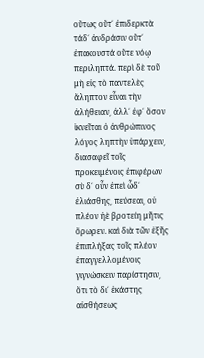οὕτως οὔτ΄ ἐπιδερκτὰ τάδ΄ ἀνδράσιν οὔτ΄ ἐπακουστά οὔτε νόῳ περιληπτά. περὶ δὲ τοῦ μὴ εἰς τὸ παντελὲς ἄληπτον εἶναι τὴν ἀλήθειαν͵ ἀλλ΄ ἐφ΄ ὅσον ἱκνεῖται ὁ ἀνθρώπινος λόγος ληπτὴν ὑπάρχειν͵ διασαφεῖ τοῖς προκειμένοις ἐπιφέρων σὺ δ΄ οὖν ἐπεὶ ὧδ΄ ἐλιάσθης͵ πεύσεαι͵ οὐ πλέον ἠὲ βροτείη μῆτις ὄρωρεν. καὶ διὰ τῶν ἑξῆς ἐπιπλήξας τοῖς πλέον ἐπαγγελλομένοις γιγνώσκειν παρίστησιν͵ ὅτι τὸ δι΄ ἑκάστης αἰσθήσεως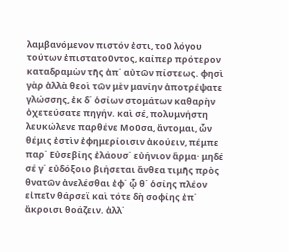λαμβανόμενον πιστόν ἐστι͵ τοῦ λόγου τούτων ἐπιστατοῦντος͵ καίπερ πρότερον καταδραμὼν τῆς ἀπ΄ αὐτῶν πίστεως. φησὶ γὰρ ἀλλὰ θεοὶ τῶν μὲν μανίην ἀποτρέψατε γλώσσης͵ ἐκ δ΄ ὁσίων στομάτων καθαρὴν ὀχετεύσατε πηγήν. καὶ σέ͵ πολυμνήστη λευκώλενε παρθένε Μοῦσα͵ ἄντομαι͵ ὧν θέμις ἐστὶν ἐφημερίοισιν ἀκούειν͵ πέμπε παρ΄ Εὐσεβίης ἐλάουσ΄ εὐήνιον ἅρμα· μηδέ σέ γ΄ εὐδόξοιο βιήσεται ἄνθεα τιμῆς πρὸς θνατῶν ἀνελέσθαι ἐφ΄ ᾧ θ΄ ὁσίης πλέον εἰπεῖν θάρσεϊ καὶ τότε δὴ σοφίης ἐπ΄ ἄκροισι θοάζειν. ἀλλ΄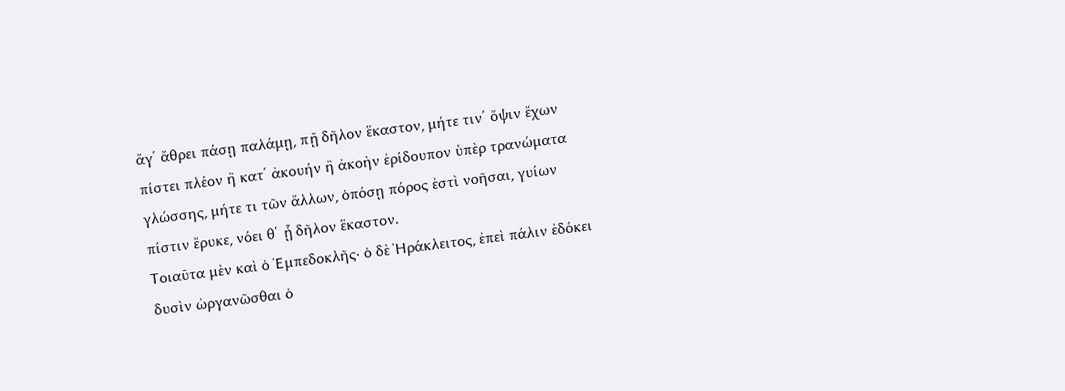ἄγ΄ ἄθρει πάσῃ παλάμῃ͵ πῇ δῆλον ἕκαστον͵ μήτε τιν΄ ὄψιν ἔχων πίστει πλέον ἢ κατ΄ ἀκουήν ἢ ἀκοὴν ἐρίδουπον ὑπὲρ τρανώματα γλώσσης͵ μήτε τι τῶν ἄλλων͵ ὁπόσῃ πόρος ἐστὶ νοῆσαι͵ γυίων πίστιν ἔρυκε͵ νόει θ΄ ᾗ δῆλον ἕκαστον.
Τοιαῦτα μὲν καὶ ὁ Ἐμπεδοκλῆς· ὁ δὲ Ἡράκλειτος͵ ἐπεὶ πάλιν ἐδόκει δυσὶν ὠργανῶσθαι ὁ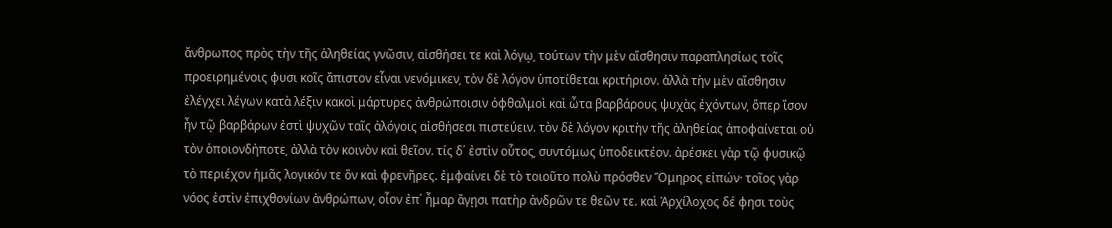ἄνθρωπος πρὸς τὴν τῆς ἀληθείας γνῶσιν͵ αἰσθήσει τε καὶ λόγῳ͵ τούτων τὴν μὲν αἴσθησιν παραπλησίως τοῖς προειρημένοις φυσι κοῖς ἄπιστον εἶναι νενόμικεν͵ τὸν δὲ λόγον ὑποτίθεται κριτήριον. ἀλλὰ τὴν μὲν αἴσθησιν ἐλέγχει λέγων κατὰ λέξιν κακοὶ μάρτυρες ἀνθρώποισιν ὀφθαλμοὶ καὶ ὦτα βαρβάρους ψυχὰς ἐχόντων͵ ὅπερ ἴσον ἦν τῷ βαρβάρων ἐστὶ ψυχῶν ταῖς ἀλόγοις αἰσθήσεσι πιστεύειν. τὸν δὲ λόγον κριτὴν τῆς ἀληθείας ἀποφαίνεται οὐ τὸν ὁποιονδήποτε͵ ἀλλὰ τὸν κοινὸν καὶ θεῖον. τίς δ΄ ἐστὶν οὗτος͵ συντόμως ὑποδεικτέον. ἀρέσκει γὰρ τῷ φυσικῷ τὸ περιέχον ἡμᾶς λογικόν τε ὂν καὶ φρενῆρες. ἐμφαίνει δὲ τὸ τοιοῦτο πολὺ πρόσθεν Ὅμηρος εἰπών· τοῖος γὰρ νόος ἐστὶν ἐπιχθονίων ἀνθρώπων͵ οἷον ἐπ΄ ἦμαρ ἄγῃσι πατὴρ ἀνδρῶν τε θεῶν τε. καὶ Ἀρχίλοχος δέ φησι τοὺς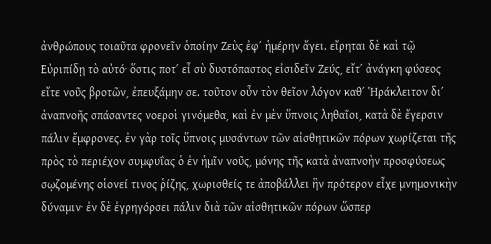ἀνθρώπους τοιαῦτα φρονεῖν ὁποίην Ζεὺς ἐφ΄ ἡμέρην ἄγει. εἴρηται δὲ καὶ τῷ Εὐριπίδῃ τὸ αὐτό· ὅστις ποτ΄ εἶ σὺ δυστόπαστος εἰσιδεῖν Ζεύς͵ εἴτ΄ ἀνάγκη φύσεος εἴτε νοῦς βροτῶν͵ ἐπευξάμην σε. τοῦτον οὖν τὸν θεῖον λόγον καθ΄ Ἡράκλειτον δι΄ ἀναπνοῆς σπάσαντες νοεροὶ γινόμεθα͵ καὶ ἐν μὲν ὕπνοις ληθαῖοι͵ κατὰ δὲ ἔγερσιν πάλιν ἔμφρονες. ἐν γὰρ τοῖς ὕπνοις μυσάντων τῶν αἰσθητικῶν πόρων χωρίζεται τῆς πρὸς τὸ περιέχον συμφυΐας ὁ ἐν ἡμῖν νοῦς͵ μόνης τῆς κατὰ ἀναπνοὴν προσφύσεως σῳζομένης οἱονεί τινος ῥίζης͵ χωρισθείς τε ἀποβάλλει ἣν πρότερον εἶχε μνημονικὴν δύναμιν· ἐν δὲ ἐγρηγόρσει πάλιν διὰ τῶν αἰσθητικῶν πόρων ὥσπερ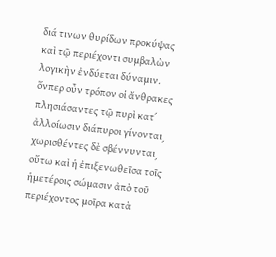διά τινων θυρίδων προκύψας καὶ τῷ περιέχοντι συμβαλὼν λογικὴν ἐνδύεται δύναμιν. ὅνπερ οὖν τρόπον οἱ ἄνθρακες πλησιάσαντες τῷ πυρὶ κατ΄ ἀλλοίωσιν διάπυροι γίνονται͵ χωρισθέντες δὲ σβέννυνται͵ οὕτω καὶ ἡ ἐπιξενωθεῖσα τοῖς ἡμετέροις σώμασιν ἀπὸ τοῦ περιέχοντος μοῖρα κατὰ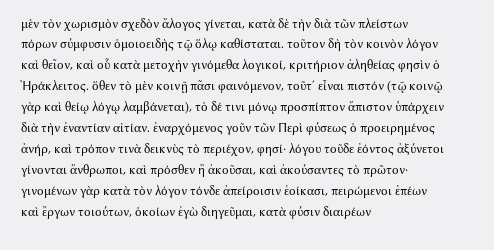μὲν τὸν χωρισμὸν σχεδὸν ἄλογος γίνεται͵ κατὰ δὲ τὴν διὰ τῶν πλείστων πόρων σύμφυσιν ὁμοιοειδὴς τῷ ὅλῳ καθίσταται. τοῦτον δὴ τὸν κοινὸν λόγον καὶ θεῖον͵ καὶ οὗ κατὰ μετοχὴν γινόμεθα λογικοί͵ κριτήριον ἀληθείας φησὶν ὁ Ἡράκλειτος. ὅθεν τὸ μὲν κοινῇ πᾶσι φαινόμενον͵ τοῦτ΄ εἶναι πιστόν (τῷ κοινῷ γὰρ καὶ θείῳ λόγῳ λαμβάνεται)͵ τὸ δέ τινι μόνῳ προσπίπτον ἄπιστον ὑπάρχειν διὰ τὴν ἐναντίαν αἰτίαν. ἐναρχόμενος γοῦν τῶν Περὶ φύσεως ὁ προειρημένος ἀνήρ͵ καὶ τρόπον τινὰ δεικνὺς τὸ περιέχον͵ φησί· λόγου τοῦδε ἐόντος ἀξύνετοι γίνονται ἄνθρωποι͵ καὶ πρόσθεν ἢ ἀκοῦσαι͵ καὶ ἀκούσαντες τὸ πρῶτον· γινομένων γὰρ κατὰ τὸν λόγον τόνδε ἀπείροισιν ἐοίκασι͵ πειρώμενοι ἐπέων καὶ ἔργων τοιούτων͵ ὁκοίων ἐγὼ διηγεῦμαι͵ κατὰ φύσιν διαιρέων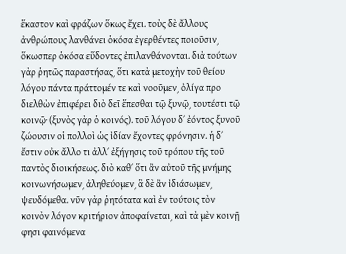ἕκαστον καὶ φράζων ὅκως ἔχει. τοὺς δὲ ἄλλους ἀνθρώπους λανθάνει ὁκόσα ἐγερθέντες ποιοῦσιν͵ ὅκωσπερ ὁκόσα εὕδοντες ἐπιλανθάνονται. διὰ τούτων γὰρ ῥητῶς παραστήσας͵ ὅτι κατὰ μετοχὴν τοῦ θείου λόγου πάντα πράττομέν τε καὶ νοοῦμεν͵ ὀλίγα προ διελθὼν ἐπιφέρει διὸ δεῖ ἕπεσθαι τῷ ξυνῷ͵ τουτέστι τῷ κοινῷ· (ξυνὸς γὰρ ὁ κοινός). τοῦ λόγου δ΄ ἐόντος ξυνοῦ ζώουσιν οἱ πολλοὶ ὡς ἰδίαν ἔχοντες φρόνησιν. ἡ δ΄ ἔστιν οὐκ ἄλλο τι ἀλλ΄ ἐξήγησις τοῦ τρόπου τῆς τοῦ παντὸς διοικήσεως. διὸ καθ΄ ὅτι ἂν αὐτοῦ τῆς μνήμης κοινωνήσωμεν͵ ἀληθεύομεν͵ ἃ δὲ ἂν ἰδιάσωμεν͵ ψευδόμεθα. νῦν γὰρ ῥητότατα καὶ ἐν τούτοις τὸν κοινὸν λόγον κριτήριον ἀποφαίνεται͵ καὶ τὰ μὲν κοινῇ φησι φαινόμενα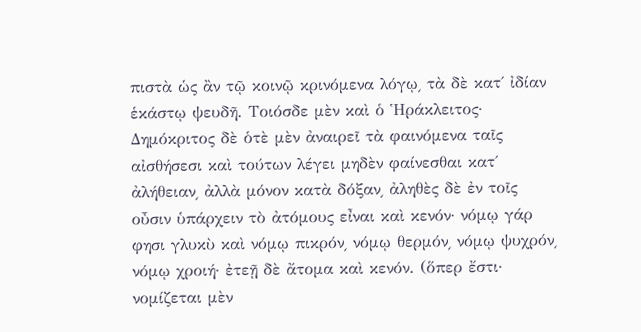πιστὰ ὡς ἂν τῷ κοινῷ κρινόμενα λόγῳ͵ τὰ δὲ κατ΄ ἰδίαν ἑκάστῳ ψευδῆ. Τοιόσδε μὲν καὶ ὁ Ἡράκλειτος· Δημόκριτος δὲ ὁτὲ μὲν ἀναιρεῖ τὰ φαινόμενα ταῖς αἰσθήσεσι καὶ τούτων λέγει μηδὲν φαίνεσθαι κατ΄ ἀλήθειαν͵ ἀλλὰ μόνον κατὰ δόξαν͵ ἀληθὲς δὲ ἐν τοῖς οὖσιν ὑπάρχειν τὸ ἀτόμους εἶναι καὶ κενόν· νόμῳ γάρ φησι γλυκὺ καὶ νόμῳ πικρόν͵ νόμῳ θερμόν͵ νόμῳ ψυχρόν͵ νόμῳ χροιή· ἐτεῇ δὲ ἄτομα καὶ κενόν. (ὅπερ ἔστι· νομίζεται μὲν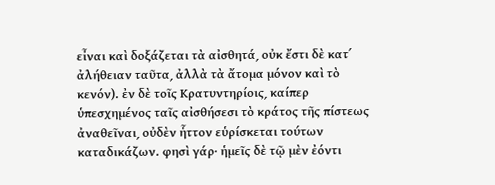εἶναι καὶ δοξάζεται τὰ αἰσθητά͵ οὐκ ἔστι δὲ κατ΄ ἀλήθειαν ταῦτα͵ ἀλλὰ τὰ ἄτομα μόνον καὶ τὸ κενόν). ἐν δὲ τοῖς Κρατυντηρίοις͵ καίπερ ὑπεσχημένος ταῖς αἰσθήσεσι τὸ κράτος τῆς πίστεως ἀναθεῖναι͵ οὐδὲν ἧττον εὑρίσκεται τούτων καταδικάζων. φησὶ γάρ· ἡμεῖς δὲ τῷ μὲν ἐόντι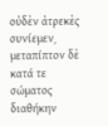οὐδὲν ἀτρεκὲς συνίεμεν͵ μεταπίπτον δὲ κατά τε σώματος διαθήκην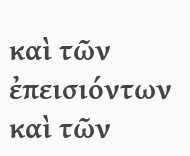καὶ τῶν ἐπεισιόντων καὶ τῶν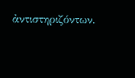ἀντιστηριζόντων.